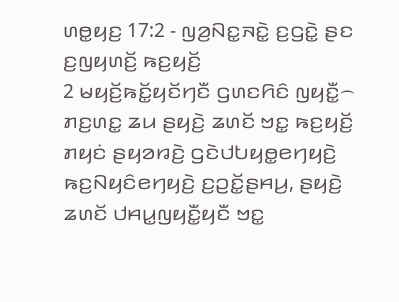ꤛꤥ꤭ꤟꤢ꤬ 17:2 - ꤜꤤ꤬ꤡꤢ꤭ꤏꤢꤧ꤭ ꤢ꤬ꤞꤢꤧ꤭ ꤔꤢ ꤢ꤬ꤜꤟꤛꤢꤩ꤬ ꤒꤢ꤬ꤟꤢꤩ꤬
2 ꤗꤟꤢꤩ꤬ꤒꤢꤩ꤭ꤟꤢꤩꤚꤢꤪ ꤞꤛꤢꤖꤢꤨ ꤜꤟꤢꤪ꤭꤮ ꤊꤢ꤬ꤛꤢ꤭ ꤘꤣ ꤔꤟꤢꤧ꤬ ꤘꤛꤢꤩ ꤠꤢ꤭ ꤒꤢ꤬ꤟꤢꤩ꤬ ꤊꤟꤢꤦ ꤔꤟꤤꤙꤢꤧ꤬ ꤞꤢꤧꤓꤝꤟꤥ꤭ꤕꤚꤟꤢꤧ꤬ ꤒꤢ꤬ꤡꤟꤢꤨꤕꤚꤟꤢꤧ꤬ ꤢ꤬ꤑꤢꤩ꤭ꤔꤌꤣ꤬, ꤔꤟꤢꤧ꤬ ꤘꤛꤢꤩ ꤓꤌꤣ꤭ꤜꤟꤢꤪ꤭ꤟꤢꤪ ꤠꤢ꤭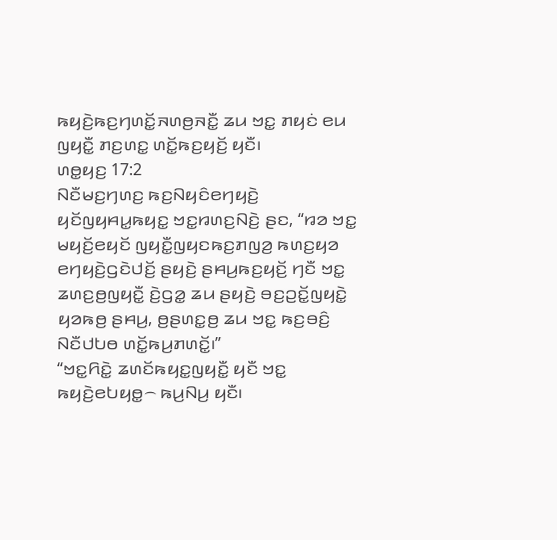ꤒꤟꤢꤧ꤬ꤒꤢ꤬ꤚꤛꤢꤩ꤭ꤏꤛꤥ꤬ꤏꤢꤪ꤭ ꤘꤣ ꤠꤢ꤭ ꤊꤟꤢꤦ ꤕꤣ ꤜꤟꤢꤪ꤭ ꤊꤢ꤬ꤛꤢ꤭ ꤛꤢꤩ꤭ꤒꤢ꤬ꤟꤢꤩ꤬ ꤟꤢꤪ꤯
ꤛꤥ꤭ꤟꤢ꤬ 17:2
ꤡꤢꤪꤗꤢ꤬ꤚꤛꤢ꤬ ꤒꤢ꤬ꤡꤟꤢꤨꤕꤚꤟꤢꤧ꤬ ꤟꤢꤩꤜꤟꤌꤣ꤭ꤒꤟꤢ꤭ ꤠꤢ꤭ꤙꤛꤢ꤬ꤡꤢꤧ꤬ ꤔꤢ, “ꤙꤤ ꤠꤢ꤭ ꤗꤟꤢꤩ꤬ꤕꤟꤢꤩ ꤜꤟꤢꤪ꤭ꤜꤟꤢꤒꤢ꤬ꤊꤜꤤ꤬ ꤒꤛꤢ꤬ꤟꤤ ꤕꤚꤟꤢꤧ꤬ꤞꤢꤧꤓꤢꤩ꤬ ꤔꤟꤢꤧ꤬ ꤔꤌꤣ꤬ꤒꤢ꤬ꤟꤢꤩ꤬ ꤚꤢꤪ ꤠꤢ꤭ ꤘꤛꤢ꤬ꤥ꤬ꤜꤟꤢꤪ꤭ ꤢꤧ꤬ꤞꤤ꤭ ꤘꤣ ꤔꤟꤢꤧ꤬ ꤋꤢ꤬ꤑꤢꤩ꤭ꤜꤟꤢꤧ꤭ ꤟꤤꤒꤥ꤬ ꤔꤌꤣ꤬, ꤥ꤬ꤔꤛꤢ꤭ꤥ꤬ ꤘꤣ ꤠꤢ꤭ ꤒꤢ꤬ꤋꤢꤨ꤬ ꤡꤢꤪꤓꤝꤥ ꤛꤢꤩ꤭ꤒꤣ꤬ꤊꤛꤢꤩ꤭꤯”
“ꤠꤢ꤭ꤖꤢꤧ꤭ ꤘꤛꤢꤩꤒꤟꤢ꤭ꤜꤟꤢꤪ꤭ ꤟꤢꤪ ꤠꤢ꤭ ꤒꤟꤢꤧ꤬ꤕꤝꤟꤥ꤭꤮ ꤒꤣ꤬ꤡꤣ꤬ ꤟꤢꤪ꤯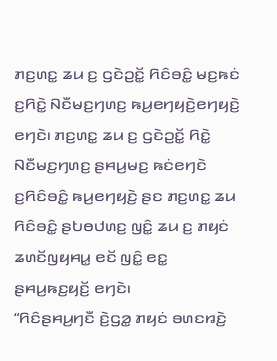ꤊꤢ꤬ꤛꤢ꤭ ꤘꤣ ꤢ꤬ ꤞꤢꤧꤑꤢꤩ꤭ ꤖꤢꤨꤋꤢꤨ꤭ ꤗꤢ꤬ꤒꤢꤦ ꤢ꤬ꤖꤢꤧ꤭ ꤡꤢꤪꤗꤢ꤬ꤚꤛꤢ꤬ ꤒꤣ꤬ꤕꤚꤟꤢꤧ꤬ꤕꤚꤟꤢꤧ꤬ ꤕꤚꤢꤧ꤯ ꤊꤢ꤬ꤛꤢ꤭ ꤘꤣ ꤢ꤬ ꤞꤢꤧꤑꤢꤩ꤭ ꤖꤢꤧ꤭ ꤡꤢꤪꤗꤢ꤬ꤚꤛꤢ꤬ ꤔꤌꤣ꤬ꤗꤢ꤬ ꤒꤢꤦꤕꤚꤢꤧ ꤢ꤬ꤖꤢꤨꤋꤢꤨ꤭ ꤒꤣ꤬ꤕꤚꤟꤢꤧ꤬ ꤔꤢ ꤊꤢ꤬ꤛꤢ꤭ ꤘꤣ ꤖꤢꤨꤋꤢꤨ꤭ ꤔꤝꤥꤓꤛꤢ꤬ ꤜꤢꤨ꤭ ꤘꤣ ꤢ꤬ ꤊꤟꤢꤦ ꤘꤛꤢꤩꤜꤟꤌꤣ꤭ ꤕꤢꤩ ꤜꤢꤨ꤭ ꤕꤢ꤭ ꤔꤌꤣ꤬ꤒꤢ꤬ꤟꤢꤩ꤬ ꤕꤚꤢꤧ꤯
“ꤖꤢꤨꤔꤌꤣ꤬ꤚꤢꤪ ꤢꤧ꤬ꤞꤤ꤭ ꤊꤟꤢꤦ ꤋꤛꤢꤙꤢꤧ꤬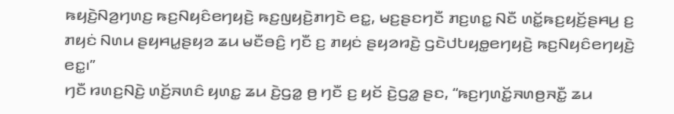ꤒꤟꤢꤧ꤬ꤡꤤ꤬ꤚꤛꤢ꤬ ꤒꤢ꤬ꤡꤟꤢꤨꤕꤚꤟꤢꤧ꤬ ꤒꤢ꤬ꤜꤟꤢꤧ꤬ꤊꤚꤢꤧ ꤕꤢ꤭, ꤗꤢ꤬ꤔꤢꤚꤢꤪ ꤊꤢ꤬ꤛꤢ꤭ ꤡꤢꤪ ꤛꤢꤩ꤭ꤒꤢ꤬ꤟꤢꤩ꤬ꤔꤌꤣ꤬ ꤢ꤬ ꤊꤟꤢꤦ ꤡꤛꤣ ꤔꤟꤌꤣ꤭ꤔꤟꤤ ꤘꤣ ꤗꤢꤪꤋꤢꤨ꤬ ꤚꤢꤪ ꤢ꤬ ꤊꤟꤢꤦ ꤔꤟꤤꤙꤢꤧ꤬ ꤞꤢꤧꤓꤝꤟꤥ꤭ꤕꤚꤟꤢꤧ꤬ ꤒꤢ꤬ꤡꤟꤢꤨꤕꤚꤟꤢꤧ꤬ ꤕꤢ꤭꤯”
ꤚꤢꤪ ꤙꤛꤢ꤬ꤡꤢꤧ꤬ ꤛꤢꤩ꤬ꤏꤛꤢꤨ ꤟꤛꤢ꤭ ꤘꤣ ꤢꤧ꤬ꤞꤤ꤭ ꤥ꤬ ꤚꤢꤪ ꤢ꤬ ꤟꤢꤩ ꤢꤧ꤬ꤞꤤ꤭ ꤔꤢ, “ꤒꤢ꤬ꤚꤛꤢꤩ꤭ꤏꤛꤥ꤬ꤏꤢꤪ꤭ ꤘꤣ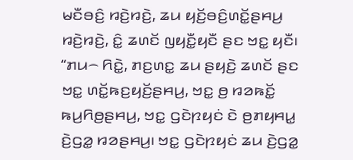ꤗꤢꤪꤋꤢꤨ꤬ ꤙꤢꤧ꤬ꤙꤢꤧ꤬, ꤘꤣ ꤟꤢꤩ꤬ꤋꤢꤨ꤬ꤛꤢꤩ꤭ꤔꤌꤣ꤬ ꤙꤢꤧ꤬ꤙꤢꤧ꤬, ꤢꤨ꤭ ꤘꤛꤢꤩ ꤜꤟꤢꤪ꤭ꤟꤢꤪ ꤔꤢ ꤠꤢ꤭ ꤟꤢꤪ꤯
“ꤊꤣ꤮ ꤖꤢꤧ꤭, ꤊꤢ꤬ꤛꤢ꤭ ꤘꤣ ꤔꤟꤢꤧ꤬ ꤘꤛꤢꤩ ꤔꤢ ꤠꤢ꤭ ꤛꤢꤩ꤭ꤒꤢ꤬ꤟꤢꤩ꤬ꤔꤌꤣ꤬, ꤠꤢ꤭ ꤥ꤬ ꤙꤤꤒꤢꤩ꤭ ꤒꤣ꤬ꤖꤥ꤬ꤔꤌꤣ꤬, ꤠꤢ꤭ ꤞꤢꤧꤐꤟꤢꤦ ꤢꤧ ꤥ꤬ꤊꤟꤌꤣ꤭ ꤢꤧ꤬ꤞꤤ꤭ ꤙꤤꤔꤌꤣ꤬꤯ ꤠꤢ꤭ ꤞꤢꤧꤐꤟꤢꤦ ꤘꤣ ꤢꤧ꤬ꤞꤤ꤭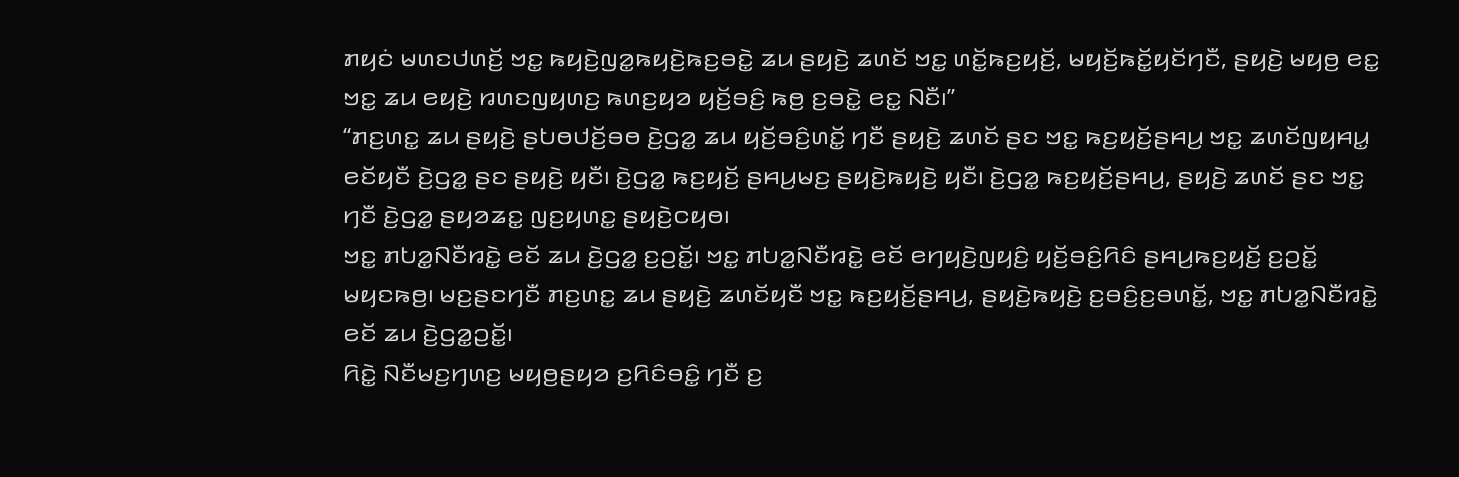ꤊꤟꤢꤦ ꤗꤛꤢꤓꤛꤢꤩ꤬ ꤠꤢ꤭ ꤒꤟꤢꤧ꤬ꤜꤤ꤭ꤒꤟꤢꤧ꤬ꤒꤢ꤬ꤋꤢꤧ꤭ ꤘꤣ ꤔꤟꤢꤧ꤬ ꤘꤛꤢꤩ ꤠꤢ꤭ ꤛꤢꤩ꤭ꤒꤢ꤬ꤟꤢꤩ꤬, ꤗꤟꤢꤩ꤬ꤒꤢꤩ꤭ꤟꤢꤩꤚꤢꤪ, ꤔꤟꤢꤧ꤬ ꤗꤟꤥ꤬ ꤕꤢ꤭ ꤠꤢ꤭ ꤘꤣ ꤕꤟꤢꤧ꤬ ꤙꤛꤢꤜꤟꤛꤢ꤬ ꤒꤛꤢ꤬ꤟꤤ ꤟꤢꤩ꤬ꤋꤢꤨ꤬ ꤒꤥ꤬ ꤢ꤬ꤋꤢꤧ꤭ ꤕꤢ꤭ ꤡꤢꤪ꤯”
“ꤊꤢ꤬ꤛꤢ꤭ ꤘꤣ ꤔꤟꤢꤧ꤬ ꤔꤝꤥꤓꤢꤩ꤬ꤋꤥ ꤢꤧ꤬ꤞꤤ꤭ ꤘꤣ ꤟꤢꤩ꤬ꤋꤢꤨ꤬ꤛꤢꤩ꤭ ꤚꤢꤪ ꤔꤟꤢꤧ꤬ ꤘꤛꤢꤩ ꤔꤢ ꤠꤢ꤭ ꤒꤢ꤬ꤟꤢꤩ꤬ꤔꤌꤣ꤬ ꤠꤢ꤭ ꤘꤛꤢꤩꤜꤟꤌꤣ꤭ ꤕꤢꤩꤟꤢꤪ ꤢꤧ꤬ꤞꤤ꤭ ꤔꤢ ꤔꤟꤢꤧ꤬ ꤟꤢꤪ꤯ ꤢꤧ꤬ꤞꤤ꤭ ꤒꤢ꤬ꤟꤢꤩ꤬ ꤔꤌꤣ꤬ꤗꤢ꤬ ꤔꤟꤢꤧ꤬ꤒꤟꤢꤧ꤬ ꤟꤢꤪ꤯ ꤢꤧ꤬ꤞꤤ꤭ ꤒꤢ꤬ꤟꤢꤩ꤬ꤔꤌꤣ꤬, ꤔꤟꤢꤧ꤬ ꤘꤛꤢꤩ ꤔꤢ ꤠꤢ꤭ ꤚꤢꤪ ꤢꤧ꤬ꤞꤤ꤭ ꤔꤟꤤꤘꤢ꤭ ꤜꤢ꤬ꤟꤛꤢ꤭ ꤔꤟꤢꤧ꤬ꤍꤟꤥ꤯
ꤠꤢ꤭ ꤊꤝꤤ꤭ꤡꤢꤪꤙꤢꤧ꤭ ꤕꤢꤩ ꤘꤣ ꤢꤧ꤬ꤞꤤ꤭ ꤢ꤬ꤑꤢꤩ꤭꤯ ꤠꤢ꤭ ꤊꤝꤤ꤭ꤡꤢꤪꤙꤢꤧ꤭ ꤕꤢꤩ ꤕꤚꤟꤢꤧ꤬ꤜꤟꤢꤨ꤬ ꤟꤢꤩ꤬ꤋꤢꤨ꤬ꤖꤢꤨ ꤔꤌꤣ꤬ꤒꤢ꤬ꤟꤢꤩ꤬ ꤢ꤬ꤑꤢꤩ꤭ ꤗꤟꤢꤒꤥ꤬꤯ ꤗꤢ꤬ꤔꤢꤚꤢꤪ ꤊꤢ꤬ꤛꤢ꤭ ꤘꤣ ꤔꤟꤢꤧ꤬ ꤘꤛꤢꤩꤟꤢꤪ ꤠꤢ꤭ ꤒꤢ꤬ꤟꤢꤩ꤬ꤔꤌꤣ꤬, ꤔꤟꤢꤧ꤬ꤒꤟꤢꤧ꤬ ꤢ꤬ꤋꤢꤨ꤬ꤢ꤬ꤋꤛꤢꤩ꤭, ꤠꤢ꤭ ꤊꤝꤤ꤭ꤡꤢꤪꤙꤢꤧ꤭ ꤕꤢꤩ ꤘꤣ ꤢꤧ꤬ꤞꤤ꤭ꤑꤢꤩ꤭꤯
ꤖꤢꤧ꤭ ꤡꤢꤪꤗꤢ꤬ꤚꤛꤢ꤬ ꤗꤟꤥ꤬ꤔꤟꤤ ꤢ꤬ꤖꤢꤨꤋꤢꤨ꤭ ꤚꤢꤪ ꤢ꤬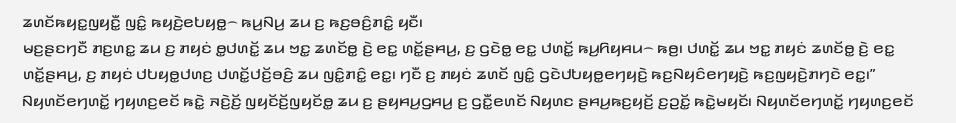ꤘꤛꤢꤩꤒꤟꤢ꤭ꤜꤟꤢꤪ꤭ ꤜꤢꤨ꤭ ꤒꤟꤢꤧ꤬ꤕꤝꤟꤥ꤭꤮ ꤒꤣ꤬ꤡꤣ꤬ ꤘꤣ ꤢ꤬ ꤒꤢ꤬ꤋꤢꤨ꤬ꤊꤢꤨ꤭ ꤟꤢꤪ꤯
ꤗꤢ꤬ꤔꤢꤚꤢꤪ ꤊꤢ꤬ꤛꤢ꤭ ꤘꤣ ꤢ꤬ ꤊꤟꤢꤦ ꤥ꤭ꤓꤛꤢꤩ꤭ ꤘꤣ ꤠꤢ꤭ ꤘꤛꤢꤩꤥ꤭ ꤢꤧ꤬ ꤕꤢ꤭ ꤛꤢꤩ꤭ꤔꤌꤣ꤬, ꤢ꤬ ꤞꤢꤧꤥ꤭ ꤕꤢ꤭ ꤓꤛꤢꤩ꤭ ꤒꤣ꤬ꤖꤟꤌꤣ꤮ ꤒꤥ꤬꤯ ꤓꤛꤢꤩ꤭ ꤘꤣ ꤠꤢ꤭ ꤊꤟꤢꤦ ꤘꤛꤢꤩꤥ꤭ ꤢꤧ꤬ ꤕꤢ꤭ ꤛꤢꤩ꤭ꤔꤌꤣ꤬, ꤢ꤬ ꤊꤟꤢꤦ ꤓꤝꤟꤥ꤭ꤓꤛꤢ꤬ ꤓꤛꤢꤩ꤭ꤓꤢꤩ꤬ꤋꤢꤨ꤬ ꤘꤣ ꤜꤢꤨ꤭ꤊꤢꤨ꤭ ꤕꤢ꤭꤯ ꤚꤢꤪ ꤢ꤬ ꤊꤟꤢꤦ ꤘꤛꤢꤩ ꤜꤢꤨ꤭ ꤞꤢꤧꤓꤝꤟꤥ꤭ꤕꤚꤟꤢꤧ꤬ ꤒꤢ꤬ꤡꤟꤢꤨꤕꤚꤟꤢꤧ꤬ ꤒꤢ꤬ꤜꤟꤢꤧ꤬ꤊꤚꤢꤧ ꤕꤢ꤭꤯”
ꤡꤟꤛꤢꤩꤕꤚꤛꤢꤩ꤭ ꤚꤟꤛꤢ꤬ꤕꤢꤩ ꤒꤢꤧ꤭ ꤏꤢꤧ꤬ꤢꤩ꤬ ꤜꤟꤢꤩꤢꤩ꤬ꤜꤟꤢꤩꤥ꤭ ꤘꤣ ꤢ꤬ ꤔꤟꤌꤣ꤬ꤞꤌꤣ꤬ ꤢ꤬ ꤞꤢꤪ꤭ꤕꤛꤢꤩ ꤡꤟꤛꤢ ꤔꤌꤣ꤬ꤒꤢ꤬ꤟꤢꤩ꤬ ꤢ꤬ꤑꤢꤩ꤭ ꤒꤢꤧ꤭ꤗꤟꤢꤩ꤯ ꤡꤟꤛꤢꤩꤕꤚꤛꤢꤩ꤭ ꤚꤟꤛꤢ꤬ꤕꤢꤩ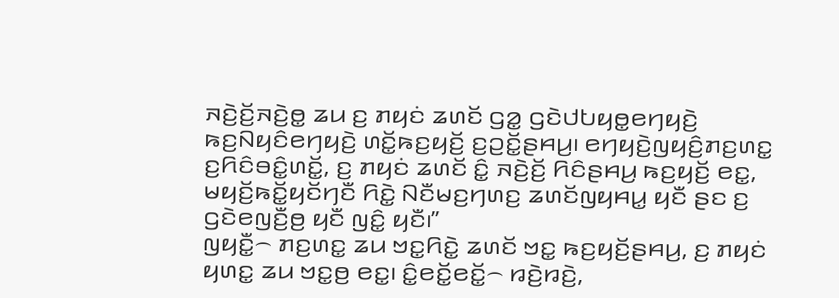ꤏꤢꤧ꤬ꤢꤩ꤬ꤏꤢꤧ꤬ꤥ꤭ ꤘꤣ ꤢ꤬ ꤊꤟꤢꤦ ꤘꤛꤢꤩ ꤞꤤ꤭ ꤞꤢꤧꤓꤝꤟꤥ꤭ꤕꤚꤟꤢꤧ꤬ ꤒꤢ꤬ꤡꤟꤢꤨꤕꤚꤟꤢꤧ꤬ ꤛꤢꤩ꤭ꤒꤢ꤬ꤟꤢꤩ꤬ ꤢ꤬ꤑꤢꤩ꤭ꤔꤌꤣ꤬꤯ ꤕꤚꤟꤢꤧ꤬ꤜꤟꤢꤨ꤬ꤊꤢ꤬ꤛꤢ꤭ ꤢ꤬ꤖꤢꤨꤋꤢꤨ꤭ꤛꤢꤩ꤭, ꤢ꤬ ꤊꤟꤢꤦ ꤘꤛꤢꤩ ꤢꤨ꤭ ꤏꤢꤧ꤬ꤢꤩ꤬ ꤖꤢꤨꤔꤌꤣ꤬ ꤒꤢ꤬ꤟꤢꤩ꤬ ꤕꤢ꤭, ꤗꤟꤢꤩ꤬ꤒꤢꤩ꤭ꤟꤢꤩꤚꤢꤪ ꤖꤢꤧ꤭ ꤡꤢꤪꤗꤢ꤬ꤚꤛꤢ꤬ ꤘꤛꤢꤩꤜꤟꤌꤣ꤭ ꤟꤢꤪ ꤔꤢ ꤢ꤬ ꤞꤢꤧꤕꤜꤢꤪ꤬ꤥ꤬ ꤟꤢꤪ ꤜꤢꤨ꤭ ꤟꤢꤪ꤯”
ꤜꤟꤢꤪ꤭꤮ ꤊꤢ꤬ꤛꤢ꤭ ꤘꤣ ꤠꤢ꤭ꤖꤢꤧ꤭ ꤘꤛꤢꤩ ꤠꤢ꤭ ꤒꤢ꤬ꤟꤢꤩ꤬ꤔꤌꤣ꤬, ꤢ꤬ ꤊꤟꤢꤦ ꤟꤛꤢ꤭ ꤘꤣ ꤠꤢ꤭ꤥ꤬ ꤕꤢ꤭꤯ ꤢꤨ꤭ꤕꤢꤩ꤭ꤕꤢꤩ꤭꤮ ꤙꤢꤧ꤬ꤙꤢꤧ꤬,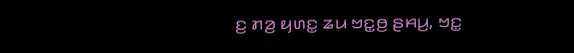ꤢ꤬ ꤊꤤ꤬ ꤟꤛꤢ꤭ ꤘꤣ ꤠꤢ꤭ꤥ꤬ ꤔꤌꤣ꤬, ꤠꤢ꤭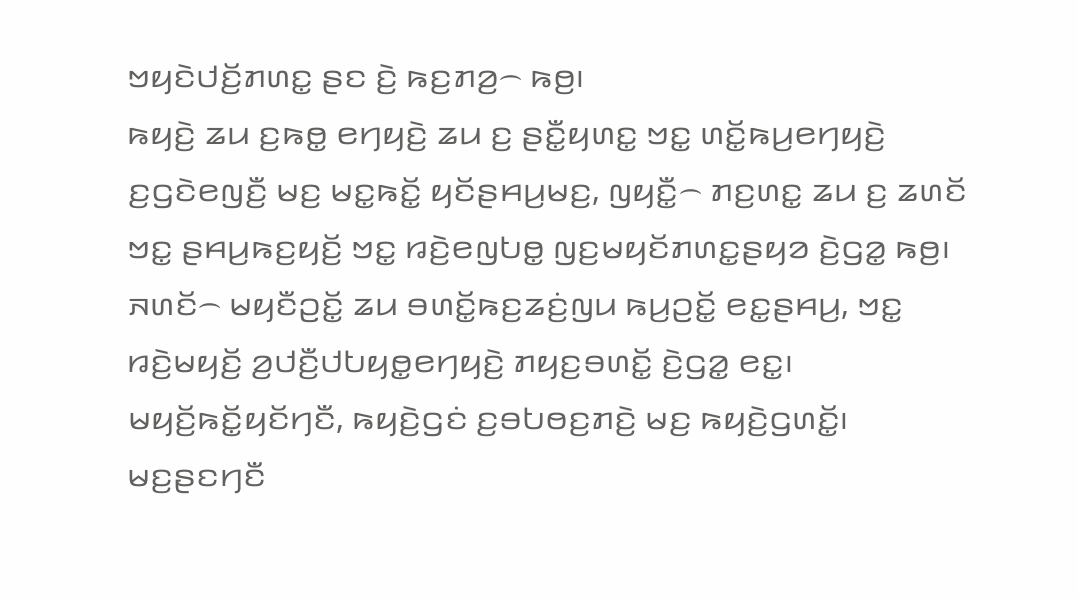ꤠꤟꤢꤧꤓꤢꤩ꤬ꤊꤛꤢ꤭ ꤔꤢ ꤢꤧ꤬ ꤒꤢ꤬ꤊꤤ꤬꤮ ꤒꤥ꤬꤯
ꤒꤟꤢꤧ꤬ ꤘꤣ ꤢ꤬ꤒꤥ꤭ ꤕꤚꤟꤢꤧ꤬ ꤘꤣ ꤢ꤬ ꤔꤢꤪ꤭ꤟꤛꤢ꤭ ꤠꤢ꤭ ꤛꤢꤩ꤭ꤒꤣ꤬ꤕꤚꤟꤢꤧ꤬ ꤢ꤬ꤞꤢꤧꤕꤜꤢꤪ꤬ ꤗꤢ꤬ ꤗꤢ꤭ꤒꤢꤩ꤭ ꤟꤢꤩꤔꤌꤣ꤬ꤗꤢ꤬, ꤜꤟꤢꤪ꤭꤮ ꤊꤢ꤬ꤛꤢ꤭ ꤘꤣ ꤢ꤬ ꤘꤛꤢꤩ ꤠꤢ꤭ ꤔꤌꤣ꤬ꤒꤢ꤬ꤟꤢꤩ꤬ ꤠꤢ꤭ ꤙꤢꤧ꤬ꤕꤜꤝꤥ꤭ ꤜꤢ꤬ꤗꤟꤢꤩꤊꤛꤢ꤭ꤔꤟꤤ ꤢꤧ꤬ꤞꤤ꤭ ꤒꤥ꤬꤯ ꤏꤛꤢꤩ꤮ ꤗꤟꤢꤪꤑꤢꤩ꤭ ꤘꤣ ꤋꤛꤢꤩ꤭ꤒꤢ꤬ꤘꤢꤦ꤬ꤜꤣ ꤒꤣ꤬ꤑꤢꤩ꤭ ꤕꤢ꤭ꤔꤌꤣ꤬, ꤠꤢ꤭ ꤙꤢꤧ꤬ꤗꤟꤢꤩ꤬ ꤤ꤬ꤓꤢꤪ꤬ꤓꤝꤟꤥ꤭ꤕꤚꤟꤢꤧ꤬ ꤊꤟꤢ꤬ꤋꤛꤢꤩ꤭ ꤢꤧ꤬ꤞꤤ꤭ ꤕꤢ꤭꤯
ꤗꤟꤢꤩ꤬ꤒꤢꤩ꤭ꤟꤢꤩꤚꤢꤪ, ꤒꤟꤢꤧ꤬ꤞꤢꤦ ꤢ꤬ꤋꤝꤥꤢ꤬ꤊꤢꤧ꤬ ꤗꤢ꤬ ꤒꤟꤢꤧ꤬ꤞꤛꤢꤩ꤭꤯ ꤗꤢ꤬ꤔꤢꤚꤢꤪ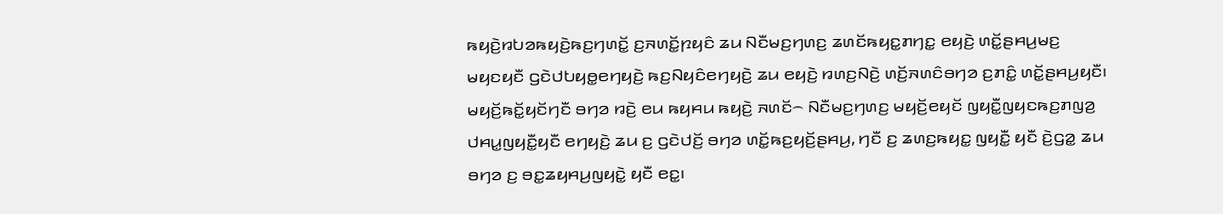ꤒꤟꤢꤧ꤬ꤙꤝꤤꤒꤟꤢꤧ꤬ꤒꤢ꤬ꤚꤛꤢꤩ꤭ ꤢ꤬ꤏꤛꤢꤩ꤭ꤐꤟꤢꤨ ꤘꤣ ꤡꤢꤪꤗꤢ꤬ꤚꤛꤢ꤬ ꤘꤛꤢꤩꤒꤟꤢ꤭ꤊꤚꤢ꤭ ꤕꤟꤢꤧ꤬ ꤛꤢꤩ꤭ꤔꤌꤣ꤬ꤗꤢ꤬ ꤗꤟꤢꤟꤢꤪ ꤞꤢꤧꤓꤝꤟꤥ꤭ꤕꤚꤟꤢꤧ꤬ ꤒꤢ꤬ꤡꤟꤢꤨꤕꤚꤟꤢꤧ꤬ ꤘꤣ ꤕꤟꤢꤧ꤬ ꤙꤛꤢ꤬ꤡꤢꤧ꤬ ꤛꤢꤩ꤬ꤏꤛꤢꤨꤋꤚꤤ ꤢ꤬ꤊꤢꤨ꤭ ꤛꤢꤩ꤭ꤔꤌꤣ꤬ꤟꤢꤪ꤯
ꤗꤟꤢꤩ꤬ꤒꤢꤩ꤭ꤟꤢꤩꤚꤢꤪ ꤋꤚꤤ ꤙꤢꤧ꤬ ꤕꤣ ꤒꤟꤌꤣ ꤒꤟꤢꤧ꤬ ꤏꤛꤢꤩ꤮ ꤡꤢꤪꤗꤢ꤬ꤚꤛꤢ꤬ ꤗꤟꤢꤩ꤬ꤕꤟꤢꤩ ꤜꤟꤢꤪ꤭ꤜꤟꤢꤒꤢ꤬ꤊꤜꤤ꤬ ꤓꤌꤣ꤭ꤜꤟꤢꤪ꤭ꤟꤢꤪ ꤕꤚꤟꤢꤧ꤬ ꤘꤣ ꤢ꤬ ꤞꤢꤧꤓꤢꤩ꤬ ꤋꤚꤤ ꤛꤢꤩ꤭ꤒꤢ꤬ꤟꤢꤩ꤬ꤔꤌꤣ꤬, ꤚꤢꤪ ꤢ꤬ ꤘꤛꤢ꤬ꤒꤟꤢ꤭ ꤜꤟꤢꤪ꤭ ꤟꤢꤪ ꤢꤧ꤬ꤞꤤ꤭ ꤘꤣ ꤋꤚꤤ ꤢ꤬ ꤋꤢ꤭ꤘꤟꤌꤣ꤬ꤜꤟꤢꤧ꤭ ꤟꤢꤪ ꤕꤢ꤭꤯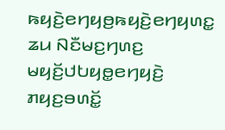ꤒꤟꤢꤧ꤬ꤕꤚꤟꤥ꤬ꤒꤟꤢꤧ꤬ꤕꤚꤟꤛꤢ꤭ ꤘꤣ ꤡꤢꤪꤗꤢ꤬ꤚꤛꤢ꤬ ꤗꤟꤢꤩ꤬ꤓꤝꤟꤥ꤭ꤕꤚꤟꤢꤧ꤬ ꤊꤟꤢ꤬ꤋꤛꤢꤩ꤭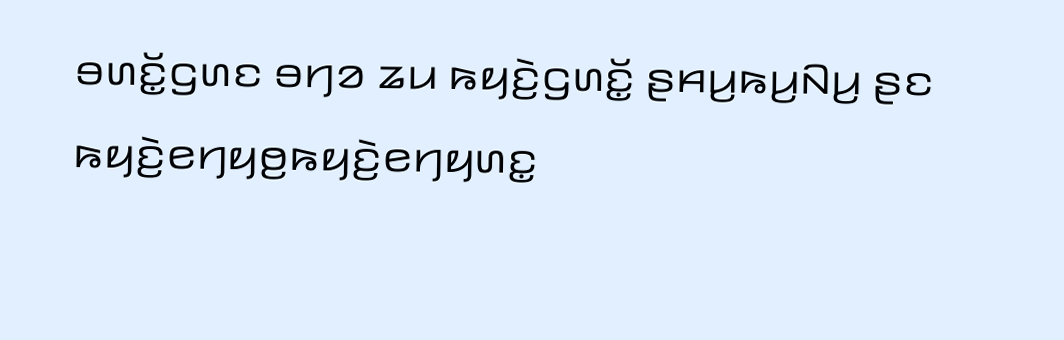ꤋꤛꤢꤩ꤭ꤞꤛꤢ ꤋꤚꤤ ꤘꤣ ꤒꤟꤢꤧ꤬ꤞꤛꤢꤩ꤭ ꤔꤌꤣ꤬ꤒꤣ꤬ꤡꤣ꤬ ꤔꤢ ꤒꤟꤢꤧ꤬ꤕꤚꤟꤥ꤬ꤒꤟꤢꤧ꤬ꤕꤚꤟꤛꤢ꤭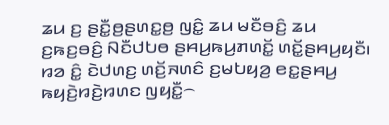ꤘꤣ ꤢ꤬ ꤔꤢꤪ꤭ꤥ꤬ꤔꤛꤢ꤭ꤥ꤬ ꤜꤢꤨ꤭ ꤘꤣ ꤗꤢꤪꤋꤢꤨ꤬ ꤘꤣ ꤢ꤬ꤒꤢ꤬ꤋꤢꤨ꤬ ꤡꤢꤪꤓꤝꤥ ꤔꤌꤣ꤬ꤒꤣ꤬ꤊꤛꤢꤩ꤭ ꤛꤢꤩ꤭ꤔꤌꤣ꤬ꤟꤢꤪ꤯
ꤙꤤ ꤢꤨ꤭ ꤢꤧꤓꤛꤢ꤬ ꤛꤢꤩ꤬ꤏꤛꤢꤨ ꤢ꤬ꤗꤝꤟꤤ꤬ ꤕꤢ꤭ꤔꤌꤣ꤬ ꤒꤟꤢꤧ꤬ꤙꤢꤧ꤬ꤙꤛꤢ ꤜꤟꤢꤪ꤭꤮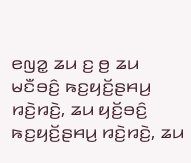ꤕꤜꤤ꤭ ꤘꤣ ꤢ꤬ ꤥ꤬ ꤘꤣ ꤗꤢꤪꤋꤢꤨ꤬ ꤒꤢ꤬ꤟꤢꤩ꤬ꤔꤌꤣ꤬ ꤙꤢꤧ꤬ꤙꤢꤧ꤬, ꤘꤣ ꤟꤢꤩ꤬ꤋꤢꤨ꤬ ꤒꤢ꤬ꤟꤢꤩ꤬ꤔꤌꤣ꤬ ꤙꤢꤧ꤬ꤙꤢꤧ꤬, ꤘꤣ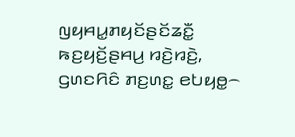ꤜꤟꤌꤣ꤭ꤊꤟꤢꤩꤔꤢꤩꤘꤢꤪ꤭ ꤒꤢ꤬ꤟꤢꤩ꤬ꤔꤌꤣ꤬ ꤙꤢꤧ꤬ꤙꤢꤧ꤬, ꤞꤛꤢꤖꤢꤨ ꤊꤢ꤬ꤛꤢ꤭ ꤕꤝꤟꤥ꤭꤮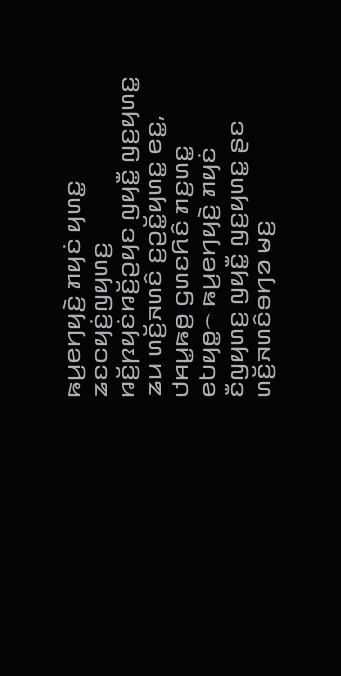ꤒꤣ꤬ꤕꤚꤟꤢꤧ꤬ ꤊꤟꤢꤦ ꤟꤛꤢ꤭ ꤘꤢꤍꤟꤢꤦ꤬ꤜꤟꤛꤢ꤬ ꤙꤢꤩ꤬ꤐꤟꤢꤦꤙꤢꤩ꤬ꤑꤟꤢ ꤜꤟꤢꤪ꤭ ꤜꤢ꤬ꤟꤛꤢ꤭ ꤘꤣ ꤛꤢꤩ꤬ꤏꤛꤢꤨ ꤢ꤬ꤑꤢꤩ꤭ꤟꤛꤢ꤭ ꤕꤢ꤭, ꤓꤌꤣ꤭ꤒꤥ꤬ ꤞꤛꤢꤖꤢꤨ ꤊꤢ꤬ꤛꤢ꤭ ꤕꤝꤟꤥ꤭꤮ ꤒꤣ꤬ꤕꤚꤟꤢꤧ꤬ ꤊꤟꤢꤦ ꤢꤪꤜꤟꤛꤢ꤬ ꤜꤟꤢꤪ꤭ ꤜꤢ꤬ꤟꤛꤢ꤭ ꤔꤢ ꤛꤢꤩ꤬ꤏꤛꤢꤨꤋꤚꤤ ꤗꤢ꤬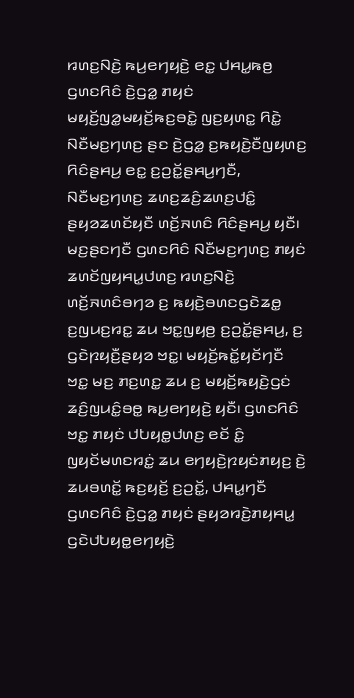ꤙꤛꤢ꤬ꤡꤢꤧ꤬ ꤒꤣ꤬ꤕꤚꤟꤢꤧ꤬ ꤕꤢ꤭ ꤓꤌꤣ꤭ꤒꤥ꤬ ꤞꤛꤢꤖꤢꤨ ꤢꤧ꤬ꤞꤤ꤭ ꤊꤟꤢꤦ ꤗꤟꤢꤩ꤬ꤜꤤ꤭ꤗꤟꤢꤩ꤬ꤒꤢ꤬ꤋꤢꤧ꤭ ꤜꤢ꤬ꤟꤛꤢ꤭ ꤖꤢꤧ꤭ ꤡꤢꤪꤗꤢ꤬ꤚꤛꤢ꤬ ꤔꤢ ꤢꤧ꤬ꤞꤤ꤭ ꤢ꤬ꤒꤟꤢꤧ꤬ꤢꤪꤜꤟꤛꤢ꤬ ꤖꤢꤨꤔꤌꤣ꤬ ꤕꤢ꤭ ꤢ꤬ꤑꤢꤩ꤭ꤔꤌꤣ꤬ꤚꤢꤪ, ꤡꤢꤪꤗꤢ꤬ꤚꤛꤢ꤬ ꤘꤛꤢ꤬ꤘꤢꤨ꤬ꤘꤛꤢ꤬ꤓꤢꤨ꤭ ꤔꤟꤤꤘꤛꤢꤩꤟꤢꤪ ꤛꤢꤩ꤬ꤏꤛꤢꤨ ꤖꤢꤨꤔꤌꤣ꤬ ꤟꤢꤪ꤯
ꤗꤢ꤬ꤔꤢꤚꤢꤪ ꤞꤛꤢꤖꤢꤨ ꤡꤢꤪꤗꤢ꤬ꤚꤛꤢ꤬ ꤊꤟꤢꤦ ꤘꤛꤢꤩꤜꤟꤌꤣ꤭ꤓꤛꤢ꤬ ꤙꤛꤢ꤬ꤡꤢꤧ꤬ ꤛꤢꤩ꤬ꤏꤛꤢꤨꤋꤚꤤ ꤢ꤬ ꤒꤟꤢꤧ꤬ꤋꤛꤢꤞꤢꤧꤘꤥ꤭ ꤢ꤬ꤜꤣꤢ꤬ꤙꤢ꤭ ꤘꤣ ꤠꤢ꤭ꤜꤟꤥ꤬ ꤢ꤬ꤑꤢꤩ꤭ꤔꤌꤣ꤬, ꤢ꤬ ꤞꤢꤧꤐꤟꤢꤪ꤬ꤔꤟꤤ ꤠꤢ꤭꤯ ꤗꤟꤢꤩ꤬ꤒꤢꤩ꤭ꤟꤢꤩꤚꤢꤪ ꤠꤢ꤭ ꤗꤢ꤬ ꤊꤢ꤬ꤛꤢ꤭ ꤘꤣ ꤢ꤬ ꤗꤟꤢꤩ꤬ꤒꤟꤢꤧ꤬ꤞꤢꤦ ꤘꤢꤨ꤬ꤜꤣꤢꤨ꤭ꤋꤥ꤭ ꤒꤣ꤬ꤕꤚꤟꤢꤧ꤬ ꤟꤢꤪ꤯ ꤞꤛꤢꤖꤢꤨ ꤠꤢ꤭ ꤊꤟꤢꤦ ꤓꤝꤟꤥ꤭ꤓꤛꤢ꤬ ꤕꤢꤩ ꤢꤨ꤭ ꤜꤟꤢꤩꤗꤛꤢꤙꤢꤦ꤭ ꤘꤣ ꤕꤚꤟꤢꤧ꤬ꤐꤟꤢꤦꤊꤟꤢ꤬ ꤢꤧ꤬ ꤘꤣꤋꤛꤢꤩ꤭ ꤒꤢ꤬ꤟꤢꤩ꤬ ꤢ꤬ꤑꤢꤩ꤭, ꤓꤌꤣ꤭ꤚꤢꤪ ꤞꤛꤢꤖꤢꤨ ꤢꤧ꤬ꤞꤤ꤭ ꤊꤟꤢꤦ ꤔꤟꤤꤙꤢꤧ꤬ꤊꤟꤌꤣ꤭ ꤞꤢꤧꤓꤝꤟꤥ꤭ꤕꤚꤟꤢꤧ꤬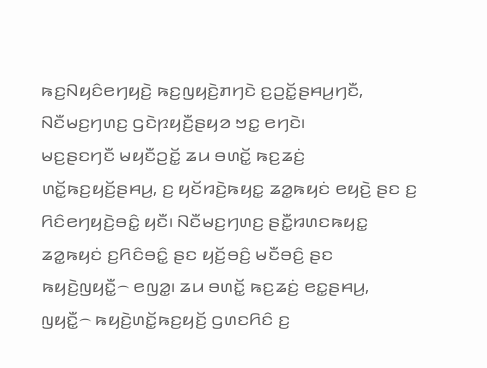ꤒꤢ꤬ꤡꤟꤢꤨꤕꤚꤟꤢꤧ꤬ ꤒꤢ꤬ꤜꤟꤢꤧ꤬ꤊꤚꤢꤧ ꤢ꤬ꤑꤢꤩ꤭ꤔꤌꤣ꤬ꤚꤢꤪ, ꤡꤢꤪꤗꤢ꤬ꤚꤛꤢ꤬ ꤞꤢꤧꤐꤟꤢꤪ꤬ꤔꤟꤤ ꤠꤢ꤭ ꤕꤚꤢꤧ꤯
ꤗꤢ꤬ꤔꤢꤚꤢꤪ ꤗꤟꤢꤪꤑꤢꤩ꤭ ꤘꤣ ꤋꤛꤢꤩ꤭ ꤒꤢ꤬ꤘꤢꤦ꤬ ꤛꤢꤩ꤭ꤒꤢ꤬ꤟꤢꤩ꤬ꤔꤌꤣ꤬, ꤢ꤬ ꤟꤢꤩꤙꤢꤧ꤬ꤒꤟꤢ꤭ ꤘꤤ꤭ꤒꤟꤢꤦ ꤕꤟꤢꤧ꤬ ꤔꤢ ꤢ꤬ ꤖꤢꤨꤕꤚꤟꤢꤧ꤬ꤋꤢꤨ꤭ ꤟꤢꤪ꤯ ꤡꤢꤪꤗꤢ꤬ꤚꤛꤢ꤬ ꤔꤢꤪ꤭ꤙꤛꤢꤒꤟꤢ꤭ ꤘꤤ꤭ꤒꤟꤢꤦ ꤢ꤬ꤖꤢꤨꤋꤢꤨ꤭ ꤔꤢ ꤟꤢꤩ꤬ꤋꤢꤨ꤬ ꤗꤢꤪꤋꤢꤨ꤬ ꤔꤢ ꤒꤟꤢꤧ꤬ꤜꤟꤢꤪ꤭꤮ ꤕꤜꤤ꤭꤯ ꤘꤣ ꤋꤛꤢꤩ꤭ ꤒꤢ꤬ꤘꤢꤦ꤬ ꤕꤢ꤭ꤔꤌꤣ꤬, ꤜꤟꤢꤪ꤭꤮ ꤒꤟꤢꤧ꤬ꤛꤢꤩ꤭ꤒꤢ꤬ꤟꤢꤩ꤬ ꤞꤛꤢꤖꤢꤨ ꤢ꤬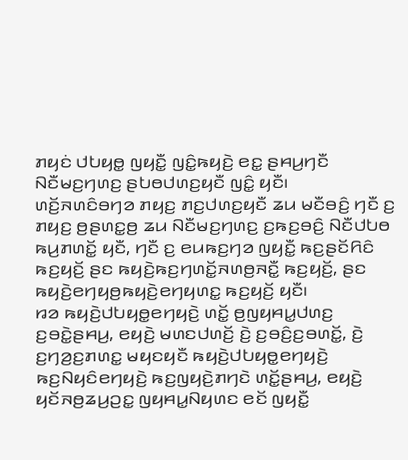ꤊꤟꤢꤦ ꤓꤝꤟꤥ꤭ ꤜꤟꤢꤪ꤭ ꤜꤢꤨ꤭ꤒꤟꤢꤧ꤬ ꤕꤢ꤭ ꤔꤌꤣ꤬ꤚꤢꤪ ꤡꤢꤪꤗꤢ꤬ꤚꤛꤢ꤬ ꤔꤝꤥꤓꤛꤢ꤬ꤟꤢꤪ ꤜꤢꤨ꤭ ꤟꤢꤪ꤯
ꤛꤢꤩ꤬ꤏꤛꤢꤨꤋꤚꤤ ꤊꤟꤢ꤬ ꤊꤢ꤬ꤓꤛꤢ꤬ꤟꤢꤪ ꤘꤣ ꤗꤢꤪꤋꤢꤨ꤬ ꤚꤢꤪ ꤢ꤬ ꤊꤟꤢ꤬ ꤥ꤬ꤔꤛꤢ꤭ꤥ꤬ ꤘꤣ ꤡꤢꤪꤗꤢ꤬ꤚꤛꤢ꤬ ꤢ꤬ꤒꤢ꤬ꤋꤢꤨ꤬ ꤡꤢꤪꤓꤝꤥ ꤒꤣ꤬ꤊꤛꤢꤩ꤭ ꤟꤢꤪ, ꤚꤢꤪ ꤢ꤬ ꤕꤣꤒꤢ꤬ꤚꤤ ꤜꤟꤢꤪ꤭ ꤒꤢ꤬ꤔꤢꤩꤖꤢꤨ ꤒꤢ꤬ꤟꤢꤩ꤬ ꤔꤢ ꤒꤟꤢꤧ꤬ꤒꤢ꤬ꤚꤛꤢꤩ꤭ꤏꤛꤥ꤬ꤏꤢꤪ꤭ ꤒꤢ꤬ꤟꤢꤩ꤬, ꤔꤢ ꤒꤟꤢꤧ꤬ꤕꤚꤟꤥ꤬ꤒꤟꤢꤧ꤬ꤕꤚꤟꤛꤢ꤭ ꤒꤢ꤬ꤟꤢꤩ꤬ ꤟꤢꤪ꤯
ꤙꤤ ꤒꤟꤢꤧ꤬ꤓꤝꤟꤥ꤭ꤕꤚꤟꤢꤧ꤬ ꤛꤢꤩ꤭ ꤥ꤬ꤜꤟꤌꤣ꤭ꤓꤛꤢ꤬ ꤢ꤬ꤋꤢꤧ꤭ꤔꤌꤣ꤬, ꤕꤟꤢꤧ꤬ ꤗꤛꤢꤓꤛꤢꤩ꤬ ꤢꤧ꤬ ꤢ꤬ꤋꤢꤨ꤬ꤢ꤬ꤋꤛꤢꤩ꤭, ꤢꤧ꤬ ꤢ꤬ꤚꤤ꤬ꤢ꤬ꤊꤛꤢ꤭ ꤗꤟꤢꤟꤢꤪ ꤒꤟꤢꤧ꤬ꤓꤝꤟꤥ꤭ꤕꤚꤟꤢꤧ꤬ ꤒꤢ꤬ꤡꤟꤢꤨꤕꤚꤟꤢꤧ꤬ ꤒꤢ꤬ꤜꤟꤢꤧ꤬ꤊꤚꤢꤧ ꤛꤢꤩ꤭ꤔꤌꤣ꤬, ꤕꤟꤢꤧ꤬ ꤟꤢꤩꤏꤥ꤬ꤘꤣ꤬ꤑꤢ꤭ ꤜꤟꤌꤣ꤭ꤡꤟꤛꤢ ꤕꤢꤩ ꤜꤟꤢꤪ꤭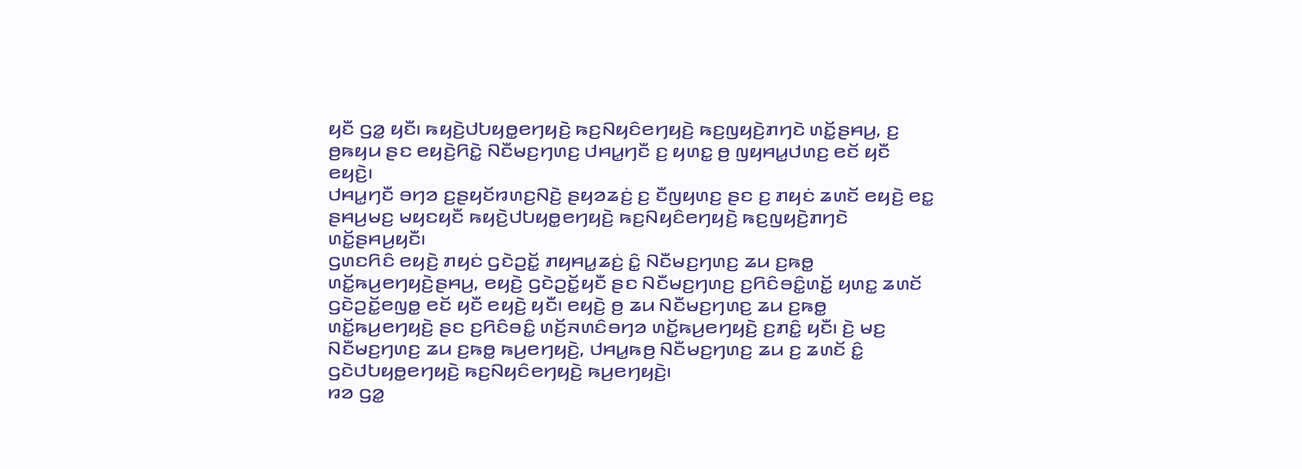ꤟꤢꤪ ꤞꤤ꤭ ꤟꤢꤪ꤯ ꤒꤟꤢꤧ꤬ꤓꤝꤟꤥ꤭ꤕꤚꤟꤢꤧ꤬ ꤒꤢ꤬ꤡꤟꤢꤨꤕꤚꤟꤢꤧ꤬ ꤒꤢ꤬ꤜꤟꤢꤧ꤬ꤊꤚꤢꤧ ꤛꤢꤩ꤭ꤔꤌꤣ꤬, ꤢ꤬ ꤥ꤬ꤒꤟꤣ ꤔꤢ ꤕꤟꤢꤧ꤬ꤖꤢꤧ꤭ ꤡꤢꤪꤗꤢ꤬ꤚꤛꤢ꤬ ꤓꤌꤣ꤭ꤚꤢꤪ ꤢ꤬ ꤟꤛꤢ꤭ ꤥ꤬ ꤜꤟꤌꤣ꤭ꤓꤛꤢ꤬ ꤕꤢꤩ ꤟꤢꤪ ꤕꤟꤢꤧ꤬꤯
ꤓꤌꤣ꤭ꤚꤢꤪ ꤋꤚꤤ ꤢ꤬ꤔꤟꤢꤩꤙꤛꤢ꤬ꤡꤢꤧ꤬ ꤔꤟꤤꤘꤢꤦ꤬ ꤢ꤬ ꤢꤪꤜꤟꤛꤢ꤬ ꤔꤢ ꤢ꤬ ꤊꤟꤢꤦ ꤘꤛꤢꤩ ꤕꤟꤢꤧ꤬ ꤕꤢ꤭ ꤔꤌꤣ꤬ꤗꤢ꤬ ꤗꤟꤢꤟꤢꤪ ꤒꤟꤢꤧ꤬ꤓꤝꤟꤥ꤭ꤕꤚꤟꤢꤧ꤬ ꤒꤢ꤬ꤡꤟꤢꤨꤕꤚꤟꤢꤧ꤬ ꤒꤢ꤬ꤜꤟꤢꤧ꤬ꤊꤚꤢꤧ ꤛꤢꤩ꤭ꤔꤌꤣ꤬ꤟꤢꤪ꤯
ꤞꤛꤢꤖꤢꤨ ꤕꤟꤢꤧ꤬ ꤊꤟꤢꤦ ꤞꤢꤧꤑꤢꤩ꤭ ꤊꤟꤌꤣ꤭ꤘꤢꤦ꤬ ꤢꤨ꤭ ꤡꤢꤪꤗꤢ꤬ꤚꤛꤢ꤬ ꤘꤣ ꤢ꤬ꤒꤥ꤭ ꤛꤢꤩ꤭ꤒꤣ꤬ꤕꤚꤟꤢꤧ꤬ꤔꤌꤣ꤬, ꤕꤟꤢꤧ꤬ ꤞꤢꤧꤑꤢꤩ꤭ꤟꤢꤪ ꤔꤢ ꤡꤢꤪꤗꤢ꤬ꤚꤛꤢ꤬ ꤢ꤬ꤖꤢꤨꤋꤢꤨ꤭ꤛꤢꤩ꤭ ꤟꤛꤢ꤭ ꤘꤛꤢꤩ ꤞꤢꤧꤑꤢꤩ꤭ꤕꤜꤥ꤭ ꤕꤢꤩ ꤟꤢꤪ ꤕꤟꤢꤧ꤬ ꤟꤢꤪ꤯ ꤕꤟꤢꤧ꤬ ꤥ꤬ ꤘꤣ ꤡꤢꤪꤗꤢ꤬ꤚꤛꤢ꤬ ꤘꤣ ꤢ꤬ꤒꤥ꤭ ꤛꤢꤩ꤭ꤒꤣ꤬ꤕꤚꤟꤢꤧ꤬ ꤔꤢ ꤢ꤬ꤖꤢꤨꤋꤢꤨ꤭ ꤛꤢꤩ꤬ꤏꤛꤢꤨꤋꤚꤤ ꤛꤢꤩ꤭ꤒꤣ꤬ꤕꤚꤟꤢꤧ꤬ ꤢ꤬ꤊꤢꤨ꤭ ꤟꤢꤪ꤯ ꤢꤧ꤬ ꤗꤢ꤬ ꤡꤢꤪꤗꤢ꤬ꤚꤛꤢ꤬ ꤘꤣ ꤢ꤬ꤒꤥ꤭ ꤒꤣ꤬ꤕꤚꤟꤢꤧ꤬, ꤓꤌꤣ꤭ꤒꤥ꤬ ꤡꤢꤪꤗꤢ꤬ꤚꤛꤢ꤬ ꤘꤣ ꤢ꤬ ꤘꤛꤢꤩ ꤢꤨ꤭ ꤞꤢꤧꤓꤝꤟꤥ꤭ꤕꤚꤟꤢꤧ꤬ ꤒꤢ꤬ꤡꤟꤢꤨꤕꤚꤟꤢꤧ꤬ ꤒꤣ꤬ꤕꤚꤟꤢꤧ꤬꤯
ꤙꤤ ꤞꤤ꤭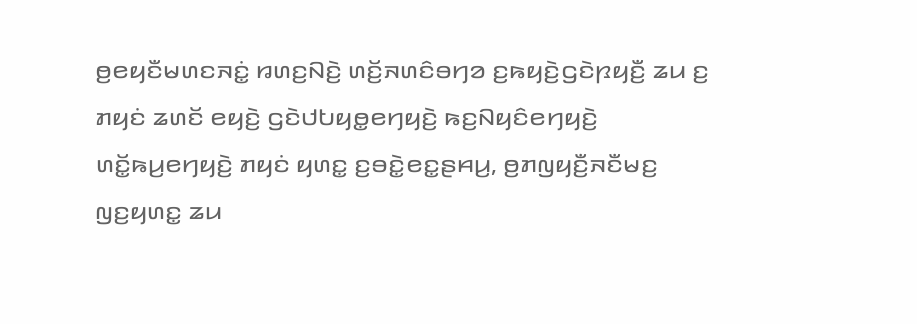ꤥ꤬ꤕꤟꤢꤪꤗꤛꤢꤏꤢꤦ꤭ ꤙꤛꤢ꤬ꤡꤢꤧ꤬ ꤛꤢꤩ꤬ꤏꤛꤢꤨꤋꤚꤤ ꤢ꤬ꤒꤟꤢꤧ꤬ꤞꤢꤧꤐꤟꤢꤪ꤬ ꤘꤣ ꤢ꤬ ꤊꤟꤢꤦ ꤘꤛꤢꤩ ꤕꤟꤢꤧ꤬ ꤞꤢꤧꤓꤝꤟꤥ꤭ꤕꤚꤟꤢꤧ꤬ ꤒꤢ꤬ꤡꤟꤢꤨꤕꤚꤟꤢꤧ꤬ ꤛꤢꤩ꤭ꤒꤣ꤬ꤕꤚꤟꤢꤧ꤬ ꤊꤟꤢꤦ ꤟꤛꤢ꤭ ꤢ꤬ꤋꤢꤧ꤭ꤕꤢ꤭ꤔꤌꤣ꤬, ꤥ꤬ꤊꤜꤟꤢꤪ꤬ꤏꤢꤪꤗꤢ꤬ ꤜꤢ꤬ꤟꤛꤢ꤭ ꤘꤣ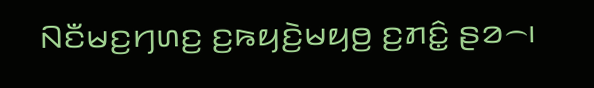ꤡꤢꤪꤗꤢ꤬ꤚꤛꤢ꤬ ꤢ꤬ꤒꤟꤢꤧ꤬ꤗꤟꤥ꤬ ꤢ꤬ꤊꤢꤨ꤭ ꤔꤤ꤮꤯